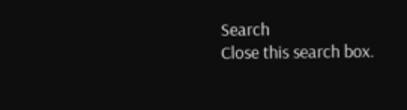Search
Close this search box.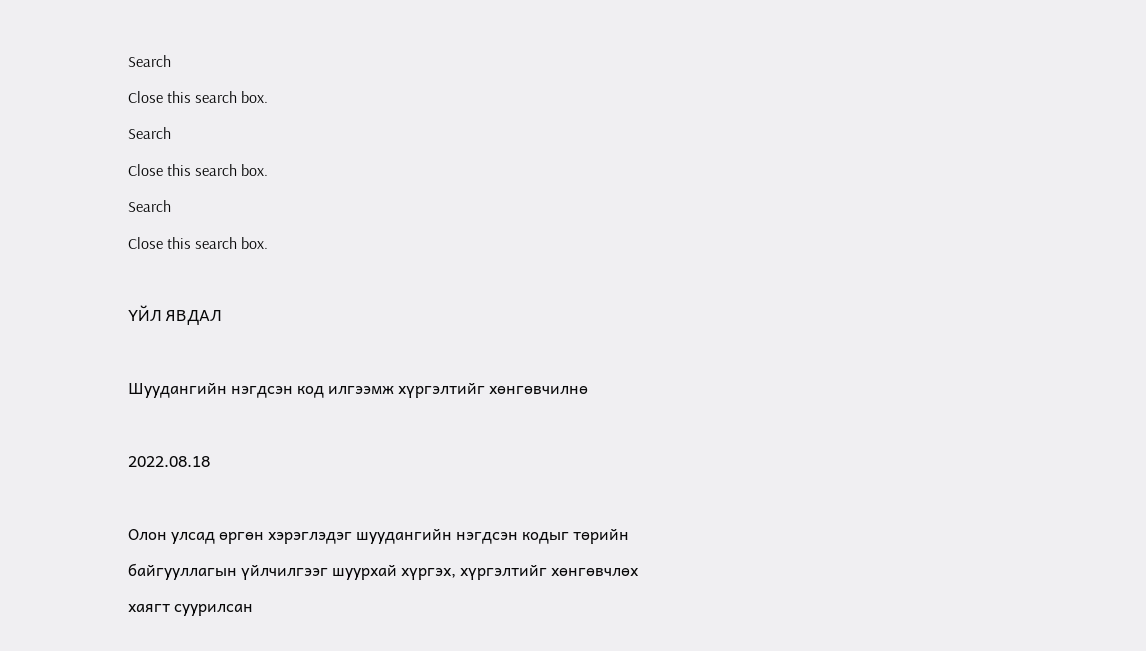Search
Close this search box.
Search
Close this search box.
Search
Close this search box.

ҮЙЛ ЯВДАЛ

Шуудангийн нэгдсэн код илгээмж хүргэлтийг хөнгөвчилнө

2022.08.18

Олон улсад өргөн хэрэглэдэг шуудангийн нэгдсэн кодыг төрийн байгууллагын үйлчилгээг шуурхай хүргэх, хүргэлтийг хөнгөвчлөх хаягт суурилсан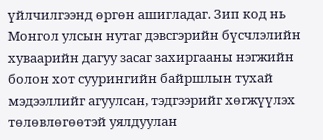үйлчилгээнд өргөн ашигладаг. Зип код нь Монгол улсын нутаг дэвсгэрийн бүсчлэлийн хуваарийн дагуу засаг захиргааны нэгжийн болон хот суурингийн байршлын тухай мэдээллийг агуулсан, тэдгээрийг хөгжүүлэх төлөвлөгөөтэй уялдуулан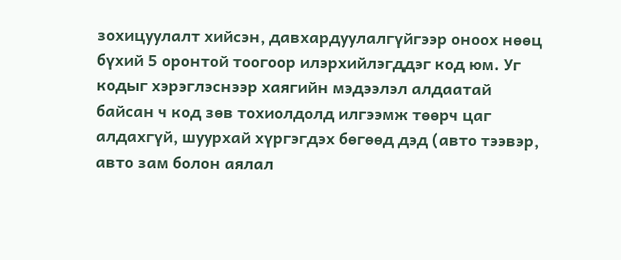зохицуулалт хийсэн, давхардуулалгүйгээр оноох нөөц бүхий 5 оронтой тоогоор илэрхийлэгддэг код юм. Уг кодыг хэрэглэснээр хаягийн мэдээлэл алдаатай байсан ч код зөв тохиолдолд илгээмж төөрч цаг алдахгүй, шуурхай хүргэгдэх бөгөөд дэд (авто тээвэр, авто зам болон аялал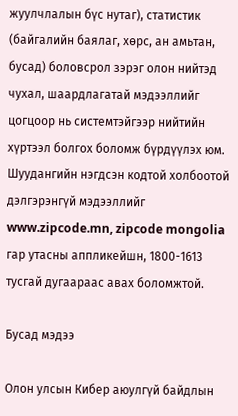жуулчлалын бүс нутаг), статистик (байгалийн баялаг, хөрс, ан амьтан, бусад) боловсрол зэрэг олон нийтэд чухал, шаардлагатай мэдээллийг цогцоор нь системтэйгээр нийтийн хүртээл болгох боломж бүрдүүлэх юм. Шуудангийн нэгдсэн кодтой холбоотой дэлгэрэнгүй мэдээллийг www.zipcode.mn, zipcode mongolia гар утасны аппликейшн, 1800-1613 тусгай дугаараас авах боломжтой.

Бусад мэдээ

Олон улсын Кибер аюулгүй байдлын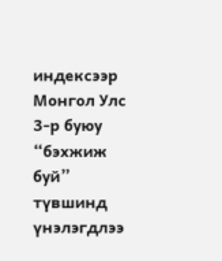индексээр Монгол Улс 3-р буюу “бэхжиж буй” түвшинд үнэлэгдлээ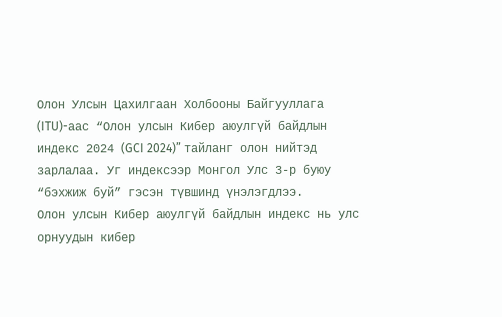Олон Улсын Цахилгаан Холбооны Байгууллага (ITU)-aас “Олон улсын Кибер аюулгүй байдлын индекс 2024 (GCI 2024)” тайланг олон нийтэд зарлалаа. Уг индексээр Монгол Улс 3-р буюу “бэхжиж буй” гэсэн түвшинд үнэлэгдлээ.             Олон улсын Кибер аюулгүй байдлын индекс нь улс орнуудын кибер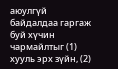аюулгүй байдалдаа гаргаж буй хүчин чармайлтыг (1) хууль эрх зүйн, (2)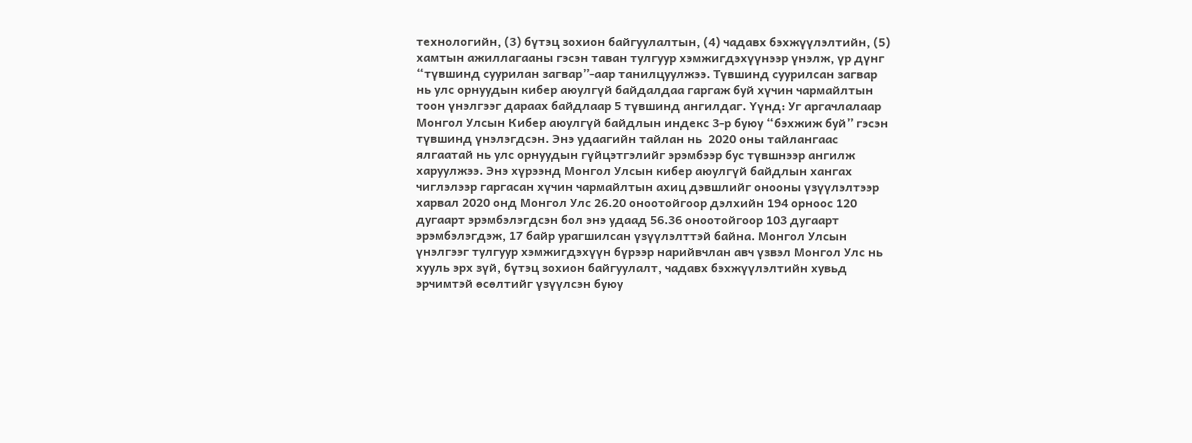технологийн, (3) бүтэц зохион байгуулалтын, (4) чадавх бэхжүүлэлтийн, (5) хамтын ажиллагааны гэсэн таван тулгуур хэмжигдэхүүнээр үнэлж, үр дүнг “түвшинд суурилан загвар”-аар танилцуулжээ. Түвшинд суурилсан загвар нь улс орнуудын кибер аюулгүй байдалдаа гаргаж буй хүчин чармайлтын тоон үнэлгээг дараах байдлаар 5 түвшинд ангилдаг. Үүнд: Уг аргачлалаар Монгол Улсын Кибер аюулгүй байдлын индекс 3-р буюу “бэхжиж буй” гэсэн түвшинд үнэлэгдсэн. Энэ удаагийн тайлан нь  2020 оны тайлангаас ялгаатай нь улс орнуудын гүйцэтгэлийг эрэмбээр бус түвшнээр ангилж харуулжээ. Энэ хүрээнд Монгол Улсын кибер аюулгүй байдлын хангах чиглэлээр гаргасан хүчин чармайлтын ахиц дэвшлийг онооны үзүүлэлтээр харвал 2020 онд Монгол Улс 26.20 оноотойгоор дэлхийн 194 орноос 120 дугаарт эрэмбэлэгдсэн бол энэ удаад 56.36 оноотойгоор 103 дугаарт эрэмбэлэгдэж, 17 байр урагшилсан үзүүлэлттэй байна. Монгол Улсын үнэлгээг тулгуур хэмжигдэхүүн бүрээр нарийвчлан авч үзвэл Монгол Улс нь хууль эрх зүй, бүтэц зохион байгуулалт, чадавх бэхжүүлэлтийн хувьд эрчимтэй өсөлтийг үзүүлсэн буюу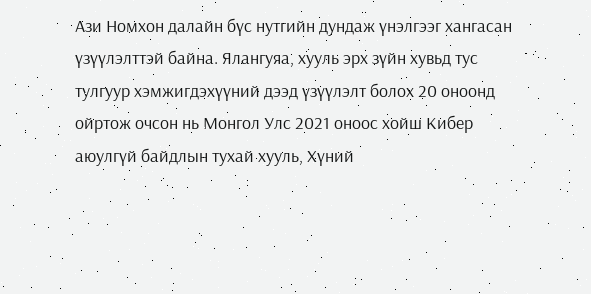Ази Номхон далайн бүс нутгийн дундаж үнэлгээг хангасан үзүүлэлттэй байна. Ялангуяа, хууль эрх зүйн хувьд тус тулгуур хэмжигдэхүүний дээд үзүүлэлт болох 20 оноонд ойртож очсон нь Монгол Улс 2021 оноос хойш Кибер аюулгүй байдлын тухай хууль, Хүний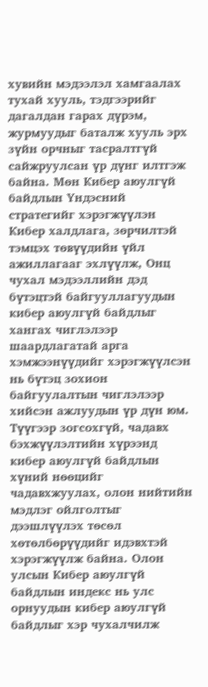хувийн мэдээлэл хамгаалах тухай хууль, тэдгээрийг дагалдан гарах дүрэм, журмуудыг баталж хууль эрх зүйн орчныг тасралтгүй сайжруулсан үр дүнг илтгэж байна. Мөн Кибер аюулгүй байдлын Үндэсний стратегийг хэрэгжүүлэн Кибер халдлага, зөрчилтэй тэмцэх төвүүдийн үйл ажиллагааг эхлүүлж, Онц чухал мэдээллийн дэд бүтэцтэй байгууллагуудын кибер аюулгүй байдлыг хангах чиглэлээр шаардлагатай арга хэмжээнүүдийг хэрэгжүүлсэн нь бүтэц зохион байгуулалтын чиглэлээр хийсэн ажлуудын үр дүн юм. Түүгээр зогсохгүй, чадавх бэхжүүлэлтийн хүрээнд кибер аюулгүй байдлын хүний нөөцийг чадавхжуулах, олон нийтийн мэдлэг ойлголтыг дээшлүүлэх төсөл хөтөлбөрүүдийг идэвхтэй хэрэгжүүлж байна. Олон улсын Кибер аюулгүй байдлын индекс нь улс орнуудын кибер аюулгүй байдлыг хэр чухалчилж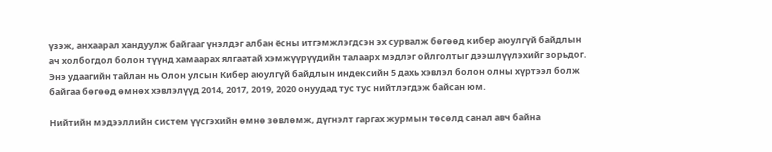үзэж, анхаарал хандуулж байгааг үнэлдэг албан ёсны итгэмжлэгдсэн эх сурвалж бөгөөд кибер аюулгүй байдлын ач холбогдол болон түүнд хамаарах ялгаатай хэмжүүрүүдийн талаарх мэдлэг ойлголтыг дээшлүүлэхийг зорьдог. Энэ удаагийн тайлан нь Олон улсын Кибер аюулгүй байдлын индексийн 5 дахь хэвлэл болон олны хүртээл болж байгаа бөгөөд өмнөх хэвлэлүүд 2014, 2017, 2019, 2020 онуудад тус тус нийтлэгдэж байсан юм.

Нийтийн мэдээллийн систем үүсгэхийн өмнө зөвлөмж, дүгнэлт гаргах журмын төсөлд санал авч байна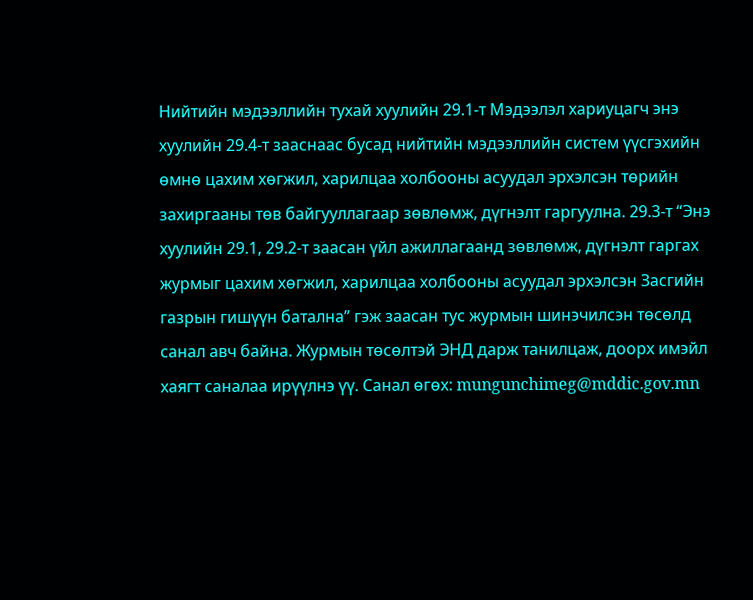Нийтийн мэдээллийн тухай хуулийн 29.1-т Мэдээлэл хариуцагч энэ хуулийн 29.4-т зааснаас бусад нийтийн мэдээллийн систем үүсгэхийн өмнө цахим хөгжил, харилцаа холбооны асуудал эрхэлсэн төрийн захиргааны төв байгууллагаар зөвлөмж, дүгнэлт гаргуулна. 29.3-т “Энэ хуулийн 29.1, 29.2-т заасан үйл ажиллагаанд зөвлөмж, дүгнэлт гаргах журмыг цахим хөгжил, харилцаа холбооны асуудал эрхэлсэн Засгийн газрын гишүүн батална” гэж заасан тус журмын шинэчилсэн төсөлд санал авч байна. Журмын төсөлтэй ЭНД дарж танилцаж, доорх имэйл хаягт саналаа ирүүлнэ үү. Санал өгөх: mungunchimeg@mddic.gov.mn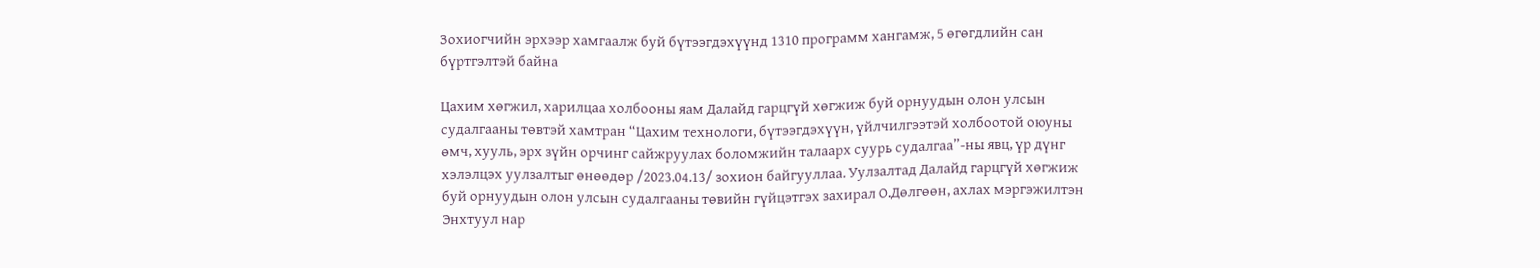Зохиогчийн эрхээр хамгаалж буй бүтээгдэхүүнд 1310 программ хангамж, 5 өгөгдлийн сан бүртгэлтэй байна

Цахим хөгжил, харилцаа холбооны яам Далайд гарцгүй хөгжиж буй орнуудын олон улсын судалгааны төвтэй хамтран “Цахим технологи, бүтээгдэхүүн, үйлчилгээтэй холбоотой оюуны өмч, хууль, эрх зүйн орчинг сайжруулах боломжийн талаарх суурь судалгаа”-ны явц, үр дүнг хэлэлцэх уулзалтыг өнөөдөр /2023.04.13/ зохион байгууллаа. Уулзалтад Далайд гарцгүй хөгжиж буй орнуудын олон улсын судалгааны төвийн гүйцэтгэх захирал О.Дөлгөөн, ахлах мэргэжилтэн Энхтуул нар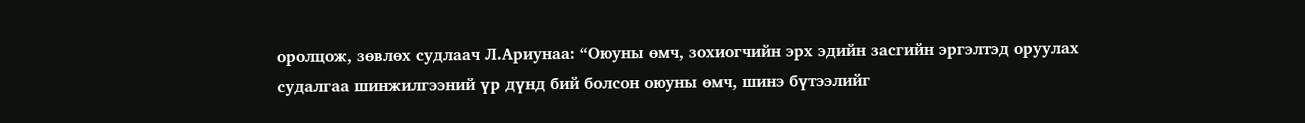оролцож, зөвлөх судлаач Л.Ариунаа: “Оюуны өмч, зохиогчийн эрх эдийн засгийн эргэлтэд оруулах судалгаа шинжилгээний үр дүнд бий болсон оюуны өмч, шинэ бүтээлийг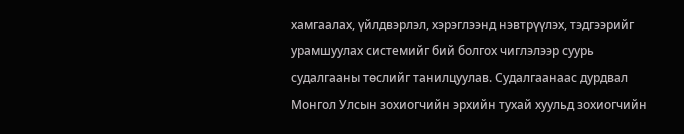хамгаалах, үйлдвэрлэл, хэрэглээнд нэвтрүүлэх, тэдгээрийг урамшуулах системийг бий болгох чиглэлээр суурь судалгааны төслийг танилцуулав. Судалгаанаас дурдвал Монгол Улсын зохиогчийн эрхийн тухай хуульд зохиогчийн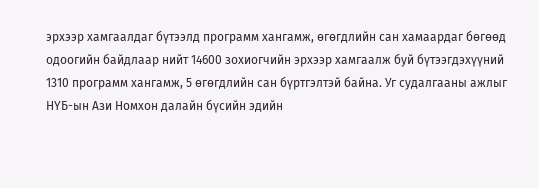эрхээр хамгаалдаг бүтээлд программ хангамж, өгөгдлийн сан хамаардаг бөгөөд одоогийн байдлаар нийт 14600 зохиогчийн эрхээр хамгаалж буй бүтээгдэхүүний 1310 программ хангамж, 5 өгөгдлийн сан бүртгэлтэй байна. Уг судалгааны ажлыг НҮБ-ын Ази Номхон далайн бүсийн эдийн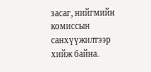засаг, нийгмийн комиссын санхүүжилтээр хийж байна.